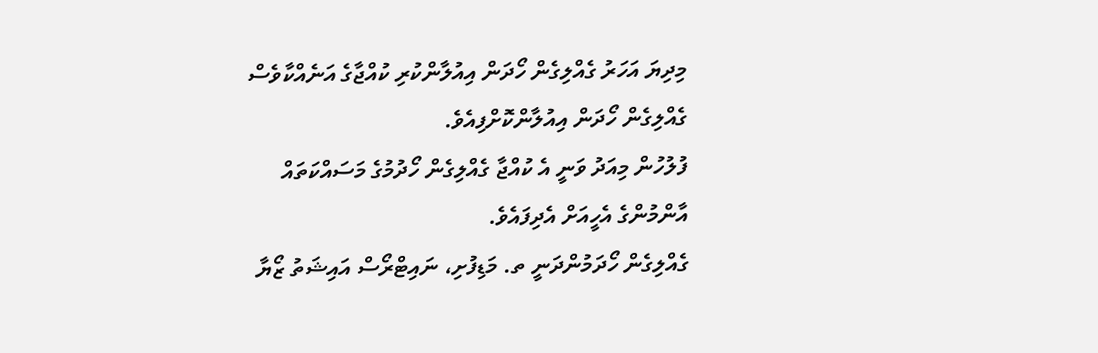މިދިޔަ އަހަރު ގެއްލިގެން ހޯދަން އިއުލާންކުރި ކުއްޖާގެ އަނެއްކާވެސް ގެއްލިގެން ހޯދަން އިއުލާންކޮށްފިއެވެ.
ފުލުހުން މިއަދު ވަނީ އެ ކުއްޖާ ގެއްލިގެން ހޯދުމުގެ މަސައްކަތައް އާންމުންގެ އެހީއަށް އެދިފައެވެ.
ގެއްލިގެން ހޯދަމުންދަނީ ތ. މަޑިފުށި، ނައިޓްރޯސް އައިޝަތު ޒޯޔާ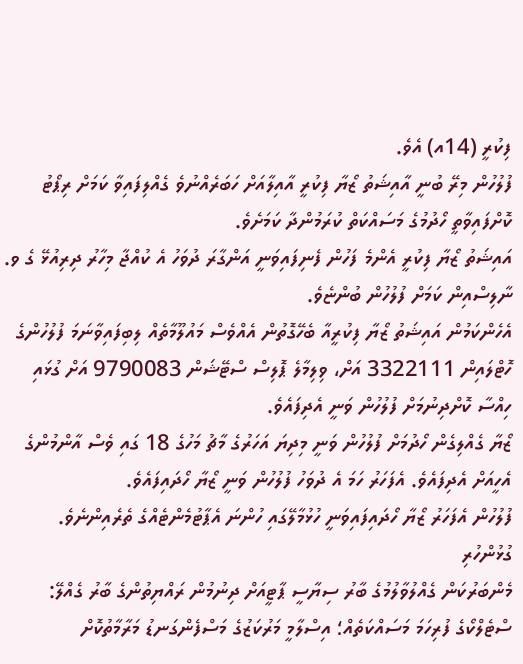ފިކުރީ (14އ) އެވެ.
ފުލުހުން މިރޭ ބުނީ އާއިޝަތު ޒޯޔާ ފިކުރީ އާއިލާއަށް ހަބަރެއްނުވެ ގެއްލިފައިވާ ކަމަށް ރިޕޯޓު ކޮށްފައިވާތީ ހޯދުމުގެ މަސައްކަތް ކުރަމުންދާ ކަމަށެވެ.
އައިޝަތު ޒޯޔާ ފިކުރީ އެންމެ ފަހުން ފެނިފައިވަނީ އަންގާރަ ދުވަހު އެ ކުއްޖާ މިހާރު ދިރިއުޅޭ ގެ ވ. ނާލިސްއިން ކަމަށް ފުލުހުން ބުންޏެވެ.
އެހެންކަމުން އައިޝަތު ޒޯޔާ ފިކުރީއާ ބެހޭގޮތުން އެއްވެސް މައުލޫމާތެއް ލިބިފައިވާނަމަ ފުލުހުންގެ ހޮޓްލައިން 3322111 އަށް، ވިލިމާލެ ޕޮލިސް ސްޓޭޝަން 9790083 އަށް ގުޅައި ހިއްސާ ކޮށްދިނުމަށް ފުލުހުން ވަނީ އެދިފައެވެ.
ޒޯޔާ ގެއްލިގެން ހޯދުމަށް ފުލުހުން ވަނީ މިދިޔަ އަހަރުގެ މާޗު މަހުގެ 18 ގައި ވެސް އާންމުންގެ އެހީއަށް އެދިފައެވެ. އެފަހަރު ހަމަ އެ ދުވަހު ފުލުހުން ވަނީ ޒޯޔާ ހޯދައިފައެވެ.
ފުލުހުން އެފަހަރު ޒޯޔާ ހޯދައިފައިވަނީ ހުޅުމާލޭގައި ހުންނަ އެޕާޓުމެންޓެއްގެ ތެރެއިންނެވެ.
ގުޅުންހުރި
މެންބަރުކަން ގެއްލުވާލުމުގެ ބާރު ސިޔާސީ ޕާޓީއަށް ދިނުމުން ރައްޔިތުންގެ ބާރު ގެއްލޭ:
ސްޓެލްކޯގެ ފުރިހަމަ މަސައްކަތެއް؛ އިސްލާމީ މަރުކަޒުގެ މަސްފެންގަނޑު މަރާމާތުކޮށް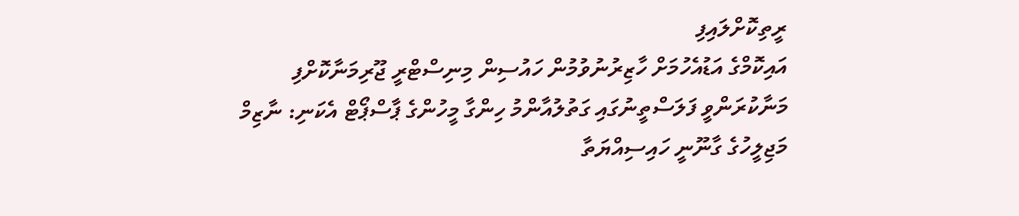ރީތިކޮށްލައިފި
އައިކޮމްގެ އަޑުއެހުމަށް ހާޒިރުނުވުމުން ހައުސިން މިނިސްޓްރީ ޖޫރިމަނާކޮށްފި
މަނާކުރަންވީ ފަލަސްތީނުގައި ގަތުލުއާންމު ހިންގާ މީހުންގެ ޕާސްޕޯޓް އެކަނި: ނާޒިމް
މަޖިލީހުގެ ގާނޫނީ ހައިސިއްޔަތާ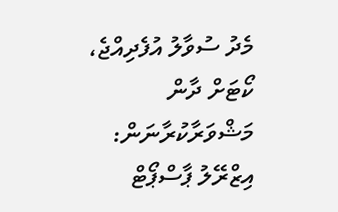މެދު ސުވާލު އުފެދިއްޖެ، ކޯޓަށް ދާން މަޝްވަރާކުރާނަން:
އިޒްރޭލު ޕާސްޕޯޓް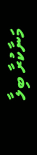މަނާކުރާ ބިލާ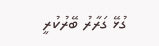ގުޅޭ ގަރާރު ބޭރުކުރީ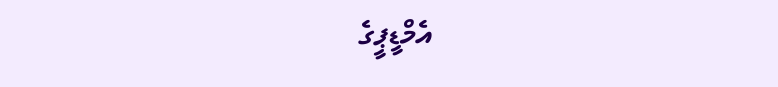އެމްޑީޕީގެ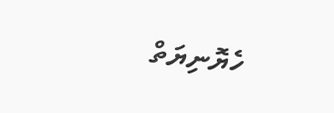ހެޔޮނިޔަތް